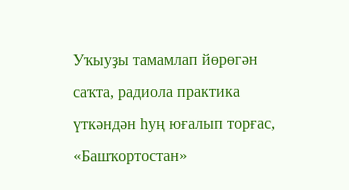Уҡыуҙы тамамлап йөрөгән саҡта, радиола практика үткәндән һуң юғалып торғас, «Башҡортостан»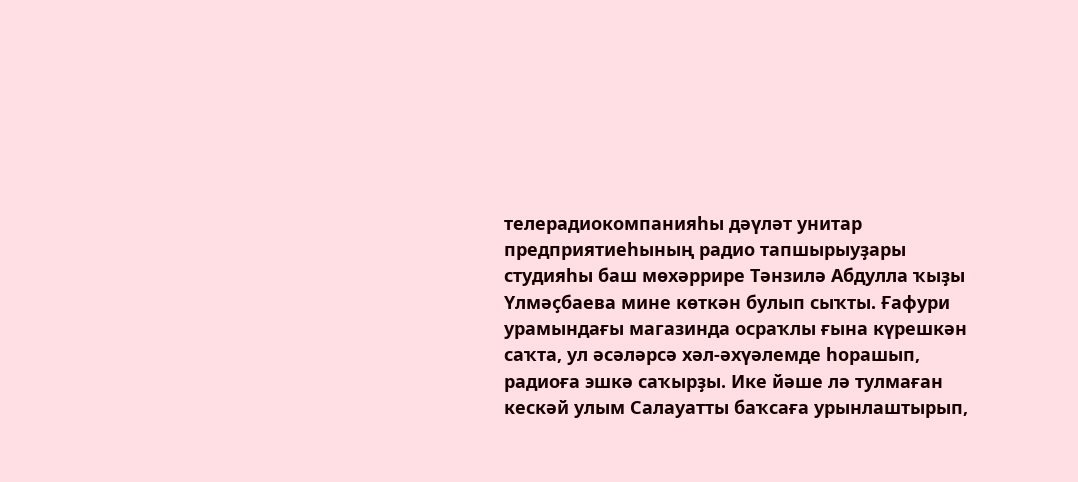телерадиокомпанияһы дәүләт унитар предприятиеһының радио тапшырыуҙары студияһы баш мөхәррире Тәнзилә Абдулла ҡыҙы Үлмәҫбаева мине көткән булып сыҡты. Ғафури урамындағы магазинда осраҡлы ғына күрешкән саҡта, ул әсәләрсә хәл-әхүәлемде һорашып, радиоға эшкә саҡырҙы. Ике йәше лә тулмаған кескәй улым Салауатты баҡсаға урынлаштырып,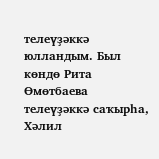телеүҙәккә юлландым. Был көндө Рита Өмөтбаева телеүҙәккә саҡырһа, Хәлил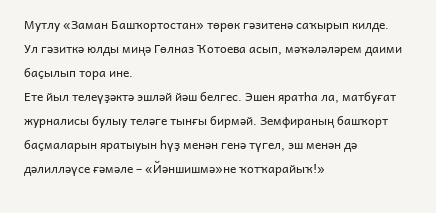Мутлу «Заман Башҡортостан» төрөк гәзитенә саҡырып килде. Ул гәзиткә юлды миңә Гөлназ Ҡотоева асып, мәҡәләләрем даими баҫылып тора ине.
Ете йыл телеүҙәктә эшләй йәш белгес. Эшен яратһа ла, матбуғат журналисы булыу теләге тынғы бирмәй. Земфираның башҡорт баҫмаларын яратыуын һүҙ менән генә түгел, эш менән дә дәлилләүсе ғәмәле – «Йәншишмә»не ҡотҡарайыҡ!»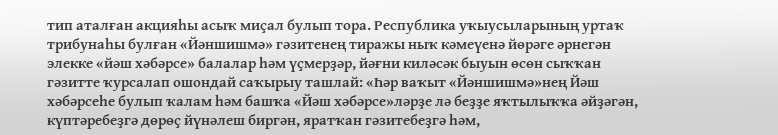тип аталған акцияһы асыҡ миҫал булып тора. Республика уҡыусыларының уртаҡ трибунаһы булған «Йәншишмә» гәзитенең тиражы ныҡ кәмеүенә йөрәге әрнегән элекке «йәш хәбәрсе» балалар һәм үҫмерҙәр, йәғни киләсәк быуын өсөн сыҡҡан гәзитте ҡурсалап ошондай саҡырыу ташлай: «Һәр ваҡыт «Йәншишмә»нең Йәш хәбәрсеһе булып ҡалам һәм башҡа «Йәш хәбәрсе»ләрҙе лә беҙҙе яҡтылыҡҡа әйҙәгән, күптәребеҙгә дөрөҫ йүнәлеш биргән, яратҡан гәзитебеҙгә һәм,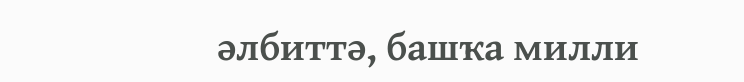әлбиттә, башҡа милли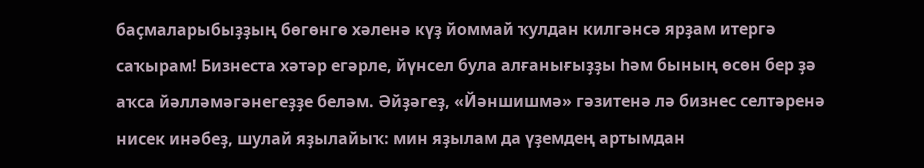баҫмаларыбыҙҙың бөгөнгө хәленә күҙ йоммай ҡулдан килгәнсә ярҙам итергә саҡырам! Бизнеста хәтәр егәрле, йүнсел була алғанығыҙҙы һәм бының өсөн бер ҙә аҡса йәлләмәгәнегеҙҙе беләм. Әйҙәгеҙ, «Йәншишмә» гәзитенә лә бизнес селтәренә нисек инәбеҙ, шулай яҙылайыҡ: мин яҙылам да үҙемдең артымдан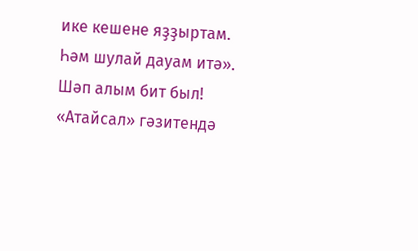ике кешене яҙҙыртам. Һәм шулай дауам итә». Шәп алым бит был!
«Атайсал» гәзитендә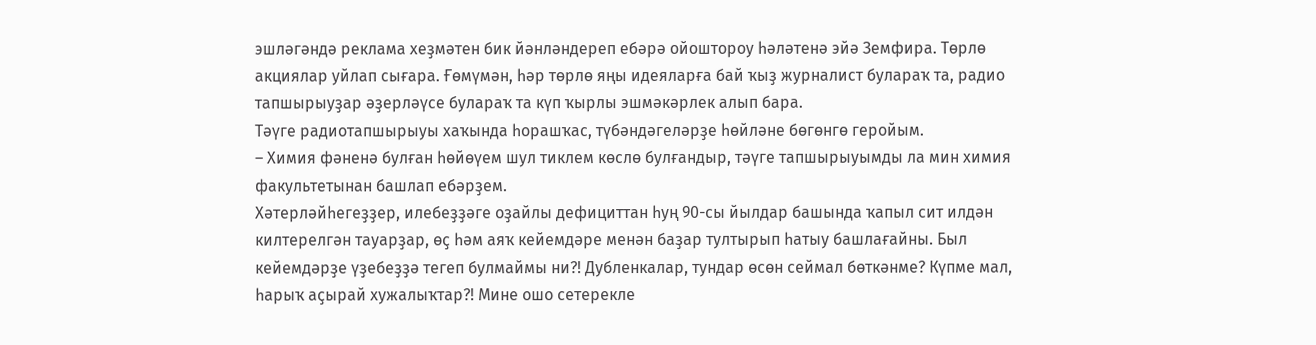эшләгәндә реклама хеҙмәтен бик йәнләндереп ебәрә ойоштороу һәләтенә эйә Земфира. Төрлө акциялар уйлап сығара. Ғөмүмән, һәр төрлө яңы идеяларға бай ҡыҙ журналист булараҡ та, радио тапшырыуҙар әҙерләүсе булараҡ та күп ҡырлы эшмәкәрлек алып бара.
Тәүге радиотапшырыуы хаҡында һорашҡас, түбәндәгеләрҙе һөйләне бөгөнгө геройым.
– Химия фәненә булған һөйөүем шул тиклем көслө булғандыр, тәүге тапшырыуымды ла мин химия факультетынан башлап ебәрҙем.
Хәтерләйһегеҙҙер, илебеҙҙәге оҙайлы дефициттан һуң 90-сы йылдар башында ҡапыл сит илдән килтерелгән тауарҙар, өҫ һәм аяҡ кейемдәре менән баҙар тултырып һатыу башлағайны. Был кейемдәрҙе үҙебеҙҙә тегеп булмаймы ни?! Дубленкалар, тундар өсөн сеймал бөткәнме? Күпме мал, һарыҡ аҫырай хужалыҡтар?! Мине ошо сетерекле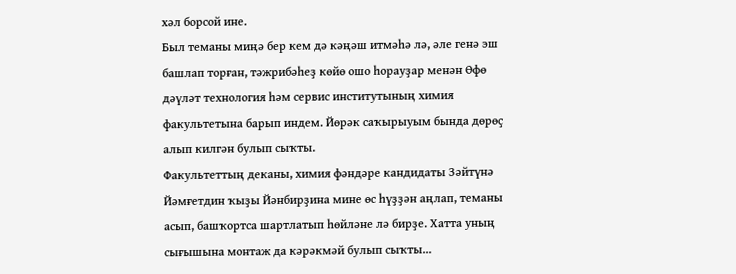хәл борсой ине.
Был теманы миңә бер кем дә кәңәш итмәһә лә, әле генә эш башлап торған, тәжрибәһеҙ көйө ошо һорауҙар менән Өфө дәүләт технология һәм сервис институтының химия факультетына барып индем. Йөрәк саҡырыуым бында дөрөҫ алып килгән булып сыҡты.
Факультеттың деканы, химия фәндәре кандидаты Зәйтүнә Йәмғетдин ҡыҙы Йәнбирҙина мине өс һүҙҙән аңлап, теманы асып, башҡортса шартлатып һөйләне лә бирҙе. Хатта уның сығышына монтаж да кәрәкмәй булып сыҡты...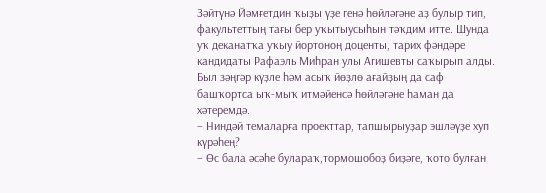Зәйтүнә Йәмғетдин ҡыҙы үҙе генә һөйләгәне аҙ булыр тип, факультеттың тағы бер уҡытыусыһын тәҡдим итте. Шунда уҡ деканатҡа уҡыу йортоноң доценты, тарих фәндәре кандидаты Рафаэль Миһран улы Агишевты саҡырып алды. Был зәңгәр күҙле һәм асыҡ йөҙлө ағайҙың да саф башҡортса ыҡ-мыҡ итмәйенсә һөйләгәне һаман да хәтеремдә.
– Ниндәй темаларға проекттар, тапшырыуҙар эшләүҙе хуп күрәһең?
– Өс бала әсәһе булараҡ,тормошобоҙ биҙәге, ҡото булған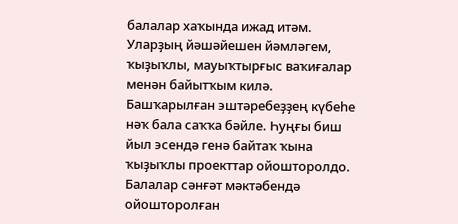балалар хаҡында ижад итәм. Уларҙың йәшәйешен йәмләгем, ҡыҙыҡлы, мауыҡтырғыс ваҡиғалар менән байытҡым килә.
Башҡарылған эштәребеҙҙең күбеһе нәҡ бала саҡҡа бәйле. Һуңғы биш йыл эсендә генә байтаҡ ҡына ҡыҙыҡлы проекттар ойошторолдо.
Балалар сәнғәт мәктәбендә ойошторолған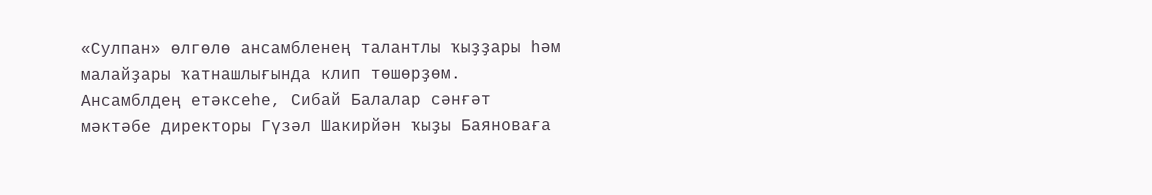«Сулпан» өлгөлө ансамбленең талантлы ҡыҙҙары һәм малайҙары ҡатнашлығында клип төшөрҙөм.
Ансамблдең етәксеһе, Сибай Балалар сәнғәт мәктәбе директоры Гүзәл Шакирйән ҡыҙы Баяноваға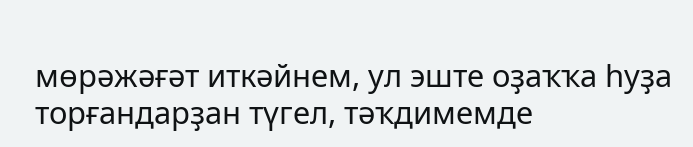мөрәжәғәт иткәйнем, ул эште оҙаҡҡа һуҙа торғандарҙан түгел, тәҡдимемде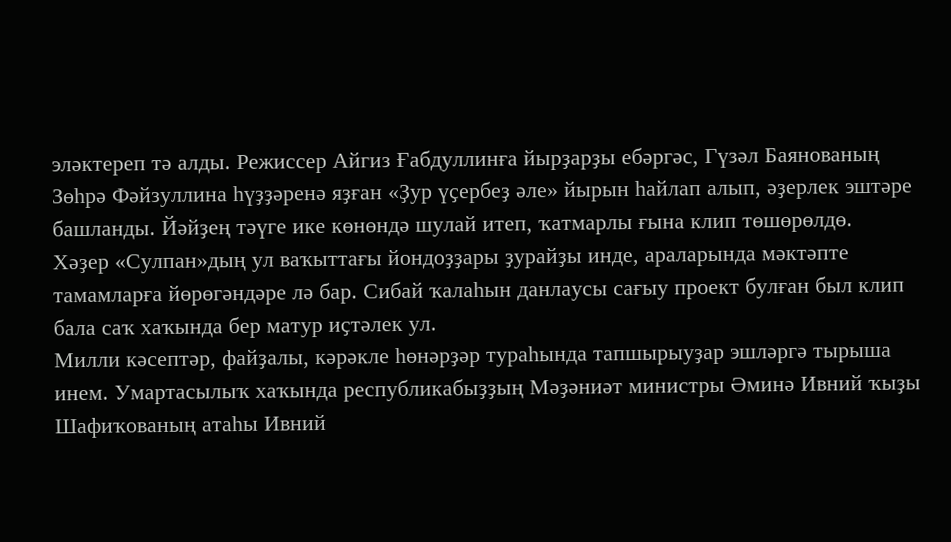эләктереп тә алды. Режиссер Айгиз Ғабдуллинға йырҙарҙы ебәргәс, Гүзәл Баянованың Зөһрә Фәйзуллина һүҙҙәренә яҙған «Ҙур үҫербеҙ әле» йырын һайлап алып, әҙерлек эштәре башланды. Йәйҙең тәүге ике көнөндә шулай итеп, ҡатмарлы ғына клип төшөрөлдө.
Хәҙер «Сулпан»дың ул ваҡыттағы йондоҙҙары ҙурайҙы инде, араларында мәктәпте тамамларға йөрөгәндәре лә бар. Сибай ҡалаһын данлаусы сағыу проект булған был клип бала саҡ хаҡында бер матур иҫтәлек ул.
Милли кәсептәр, файҙалы, кәрәкле һөнәрҙәр тураһында тапшырыуҙар эшләргә тырыша инем. Умартасылыҡ хаҡында республикабыҙҙың Мәҙәниәт министры Әминә Ивний ҡыҙы Шафиҡованың атаһы Ивний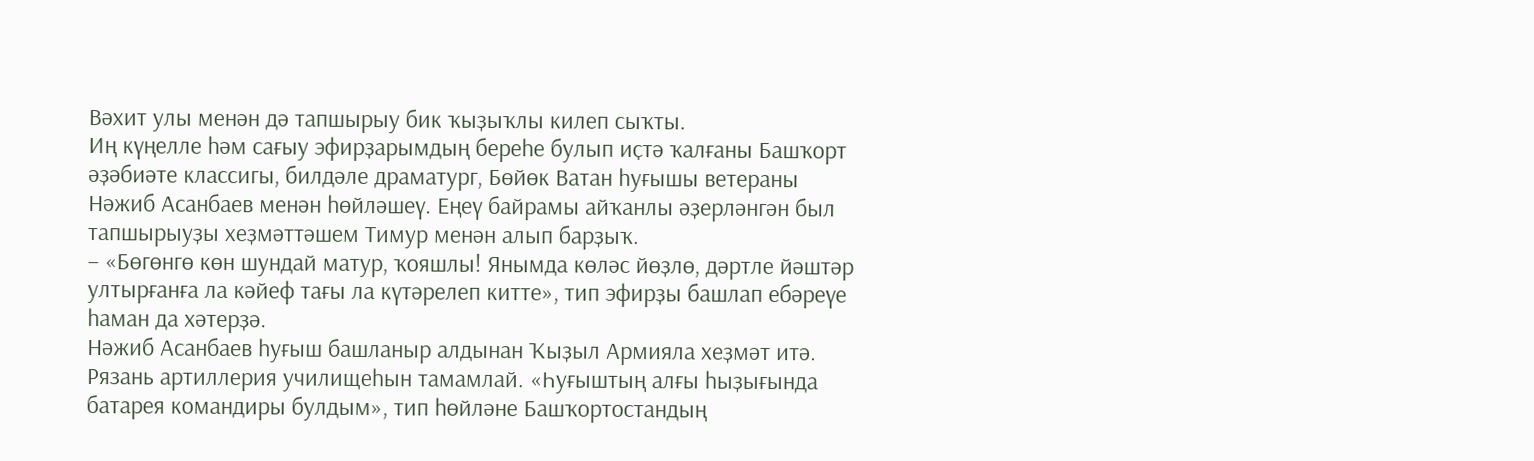Вәхит улы менән дә тапшырыу бик ҡыҙыҡлы килеп сыҡты.
Иң күңелле һәм сағыу эфирҙарымдың береһе булып иҫтә ҡалғаны Башҡорт әҙәбиәте классигы, билдәле драматург, Бөйөк Ватан һуғышы ветераны Нәжиб Асанбаев менән һөйләшеү. Еңеү байрамы айҡанлы әҙерләнгән был тапшырыуҙы хеҙмәттәшем Тимур менән алып барҙыҡ.
– «Бөгөнгө көн шундай матур, ҡояшлы! Янымда көләс йөҙлө, дәртле йәштәр ултырғанға ла кәйеф тағы ла күтәрелеп китте», тип эфирҙы башлап ебәреүе һаман да хәтерҙә.
Нәжиб Асанбаев һуғыш башланыр алдынан Ҡыҙыл Армияла хеҙмәт итә. Рязань артиллерия училищеһын тамамлай. «Һуғыштың алғы һыҙығында батарея командиры булдым», тип һөйләне Башҡортостандың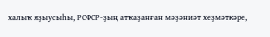халыҡ яҙыусыһы, РСФСР-ҙың атҡаҙанған мәҙәниәт хеҙмәткәре,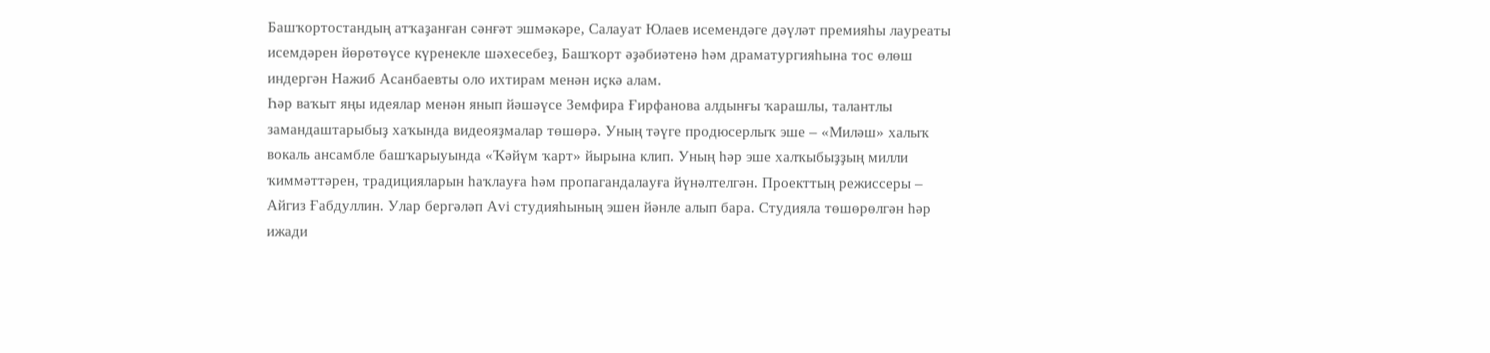Башҡортостандың атҡаҙанған сәнғәт эшмәкәре, Салауат Юлаев исемендәге дәүләт премияһы лауреаты исемдәрен йөрөтөүсе күренекле шәхесебеҙ, Башҡорт әҙәбиәтенә һәм драматургияһына тос өлөш индергән Нажиб Асанбаевты оло ихтирам менән иҫкә алам.
Һәр ваҡыт яңы идеялар менән янып йәшәүсе Земфира Ғирфанова алдынғы ҡарашлы, талантлы замандаштарыбыҙ хаҡында видеояҙмалар төшөрә. Уның тәүге продюсерлыҡ эше – «Миләш» халыҡ вокаль ансамбле башҡарыуында «Ҡәйүм ҡарт» йырына клип. Уның һәр эше халҡыбыҙҙың милли ҡиммәттәрен, традицияларын һаҡлауға һәм пропагандалауға йүнәлтелгән. Проекттың режиссеры – Айгиз Ғабдуллин. Улар бергәләп Аvi студияһының эшен йәнле алып бара. Студияла төшөрөлгән һәр ижади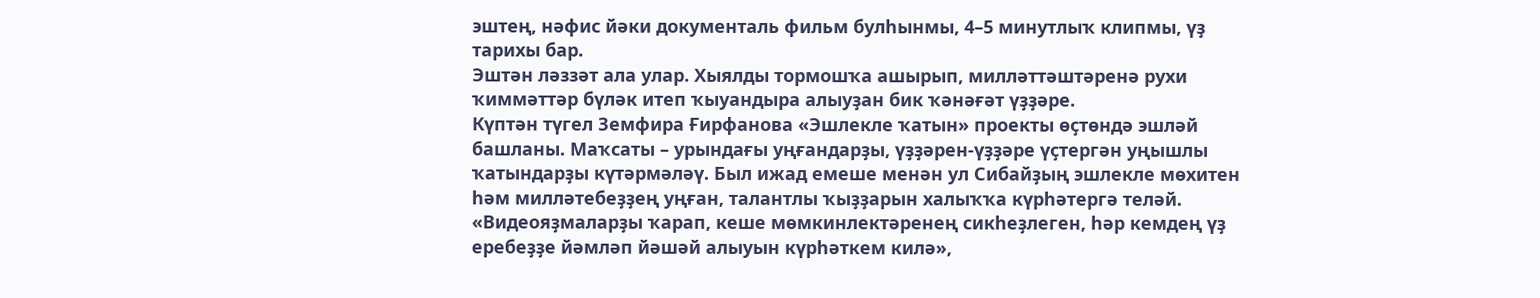эштең, нәфис йәки документаль фильм булһынмы, 4–5 минутлыҡ клипмы, үҙ тарихы бар.
Эштән ләззәт ала улар. Хыялды тормошҡа ашырып, милләттәштәренә рухи ҡиммәттәр бүләк итеп ҡыуандыра алыуҙан бик ҡәнәғәт үҙҙәре.
Күптән түгел Земфира Ғирфанова «Эшлекле ҡатын» проекты өҫтөндә эшләй башланы. Маҡсаты – урындағы уңғандарҙы, үҙҙәрен-үҙҙәре үҫтергән уңышлы ҡатындарҙы күтәрмәләү. Был ижад емеше менән ул Сибайҙың эшлекле мөхитен һәм милләтебеҙҙең уңған, талантлы ҡыҙҙарын халыҡҡа күрһәтергә теләй. «Видеояҙмаларҙы ҡарап, кеше мөмкинлектәренең сикһеҙлеген, һәр кемдең үҙ еребеҙҙе йәмләп йәшәй алыуын күрһәткем килә»,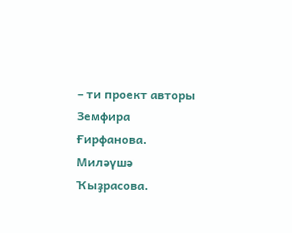– ти проект авторы Земфира Ғирфанова.
Миләүшә Ҡыҙрасова.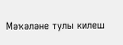Мәҡәләне тулы килеш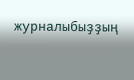журналыбыҙҙың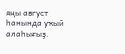яңы август һанында уҡый алаһығыҙ.